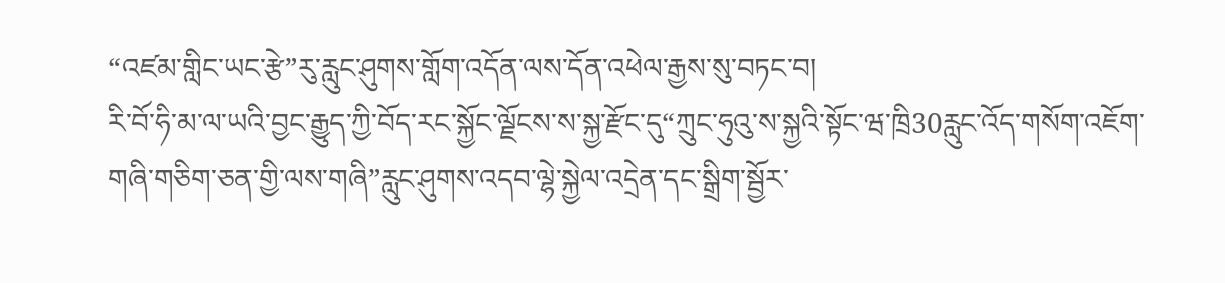“འཛམ་གླིང་ཡང་རྩེ”རུ་རླུང་ཤུགས་གློག་འདོན་ལས་དོན་འཕེལ་རྒྱས་སུ་བཏང་བ།
རི་བོ་ཧི་མ་ལ་ཡའི་བྱང་རྒྱུད་ཀྱི་བོད་རང་སྐྱོང་ལྗོངས་ས་སྐྱ་རྫོང་དུ“ཀྲུང་ཧུའུ་ས་སྐྱའི་སྟོང་ཝ་ཁྲི30རླུང་འོད་གསོག་འཇོག་གཞི་གཅིག་ཅན་གྱི་ལས་གཞི”རླུང་ཤུགས་འདབ་ལྷེ་སྐྱེལ་འདྲེན་དང་སྒྲིག་སྦྱོར་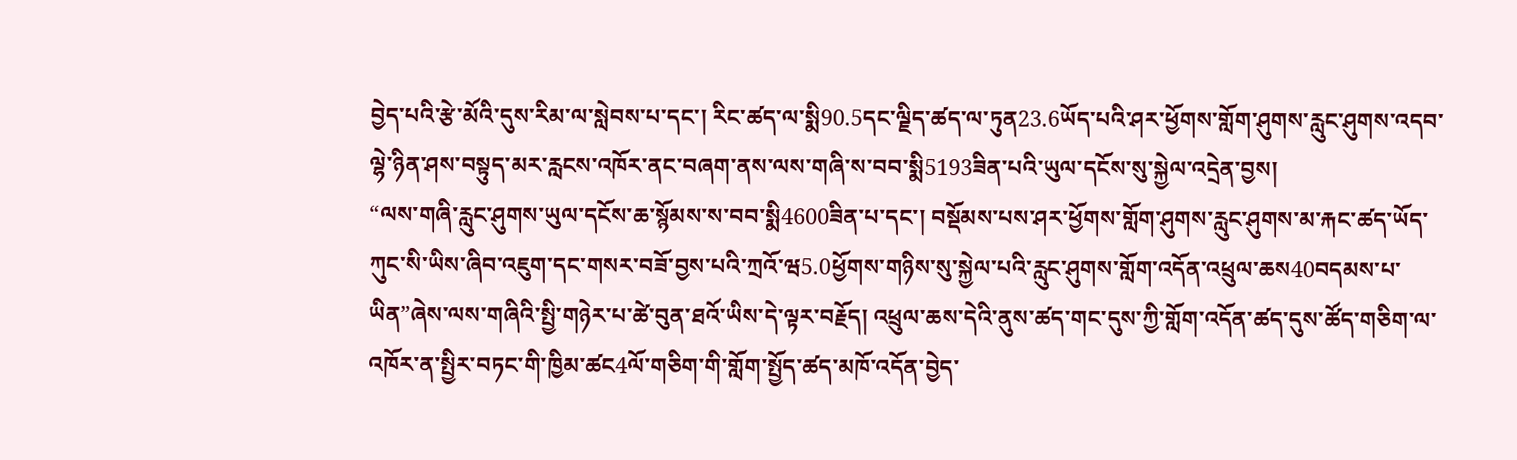བྱེད་པའི་རྩེ་མོའི་དུས་རིམ་ལ་སླེབས་པ་དང་། རིང་ཚད་ལ་སྨི90.5དང་ལྗིད་ཚད་ལ་ཏུན23.6ཡོད་པའི་ཤར་ཕྱོགས་གློག་ཤུགས་རླུང་ཤུགས་འདབ་ལྷེ་ཉིན་ཤས་བསྟུད་མར་རླངས་འཁོར་ནང་བཞག་ནས་ལས་གཞི་ས་བབ་སྨི5193ཟིན་པའི་ཡུལ་དངོས་སུ་སྐྱེལ་འདྲེན་བྱས།
“ལས་གཞི་རླུང་ཤུགས་ཡུལ་དངོས་ཆ་སྙོམས་ས་བབ་སྨི4600ཟིན་པ་དང་། བསྡོམས་པས་ཤར་ཕྱོགས་གློག་ཤུགས་རླུང་ཤུགས་མ་རྐང་ཚད་ཡོད་ཀུང་སི་ཡིས་ཞིབ་འཇུག་དང་གསར་བཟོ་བྱས་པའི་ཀྲའོ་ཝ5.0ཕྱོགས་གཉིས་སུ་སྐྱེལ་པའི་རླུང་ཤུགས་གློག་འདོན་འཕྲུལ་ཆས40བདམས་པ་ཡིན”ཞེས་ལས་གཞིའི་སྤྱི་གཉེར་པ་ཚེ་བུན་ཐའོ་ཡིས་དེ་ལྟར་བརྗོད། འཕྲུལ་ཆས་དེའི་ནུས་ཚད་གང་དུས་ཀྱི་གློག་འདོན་ཚད་དུས་ཚོད་གཅིག་ལ་འཁོར་ན་སྤྱིར་བཏང་གི་ཁྱིམ་ཚང4ལོ་གཅིག་གི་གློག་སྤྱོད་ཚད་མཁོ་འདོན་བྱེད་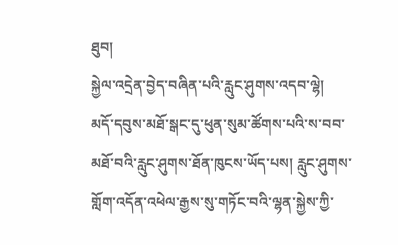ཐུབ།
སྐྱེལ་འདྲེན་བྱེད་བཞིན་པའི་རླུང་ཤུགས་འདབ་ལྷེ།
མདོ་དབུས་མཐོ་སྒང་དུ་ཕུན་སུམ་ཚོགས་པའི་ས་བབ་མཐོ་བའི་རླུང་ཤུགས་ཐོན་ཁུངས་ཡོད་པས། རླུང་ཤུགས་གློག་འདོན་འཕེལ་རྒྱས་སུ་གཏོང་བའི་ལྷན་སྐྱེས་ཀྱི་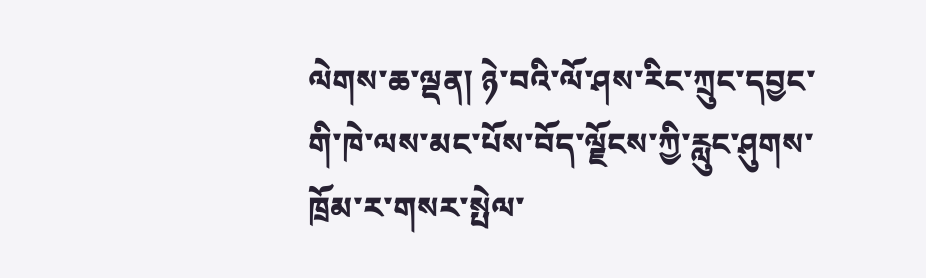ལེགས་ཆ་ལྡན། ཉེ་བའི་ལོ་ཤས་རིང་ཀྲུང་དབྱང་གི་ཁེ་ལས་མང་པོས་བོད་ལྗོངས་ཀྱི་རླུང་ཤུགས་ཁྲོམ་ར་གསར་སྤེལ་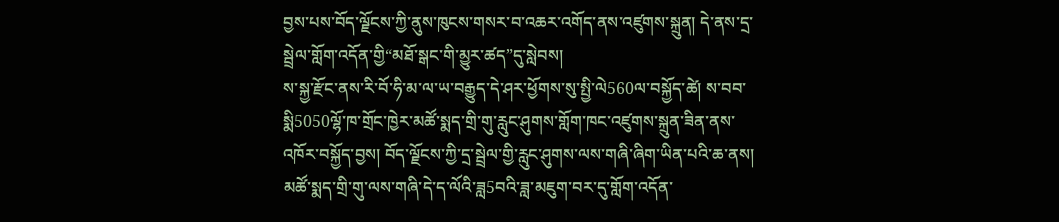བྱས་པས་བོད་ལྗོངས་ཀྱི་ནུས་ཁུངས་གསར་བ་འཆར་འགོད་ནས་འཛུགས་སྐྲུན། དེ་ནས་དྲ་སྦྲེལ་གློག་འདོན་གྱི“མཐོ་སྒང་གི་མྱུར་ཚད”དུ་སླེབས།
ས་སྐྱ་རྫོང་ནས་རི་བོ་ཧི་མ་ལ་ཡ་བརྒྱུད་དེ་ཤར་ཕྱོགས་སུ་སྤྱི་ལེ560ལ་བསྐྱོད་ཚེ། ས་བབ་སྨི5050ལྷོ་ཁ་གྲོང་ཁྱེར་མཚོ་སྨད་གྲི་གུ་རླུང་ཤུགས་གློག་ཁང་འཛུགས་སྐྲུན་ཟིན་ནས་འཁོར་བསྐྱོད་བྱས། བོད་ལྗོངས་ཀྱི་དྲ་སྦྲེལ་གྱི་རླུང་ཤུགས་ལས་གཞི་ཞིག་ཡིན་པའི་ཆ་ནས། མཚོ་སྨད་གྲི་གུ་ལས་གཞི་དེ་ད་ལོའི་ཟླ5བའི་ཟླ་མཇུག་བར་དུ་གློག་འདོན་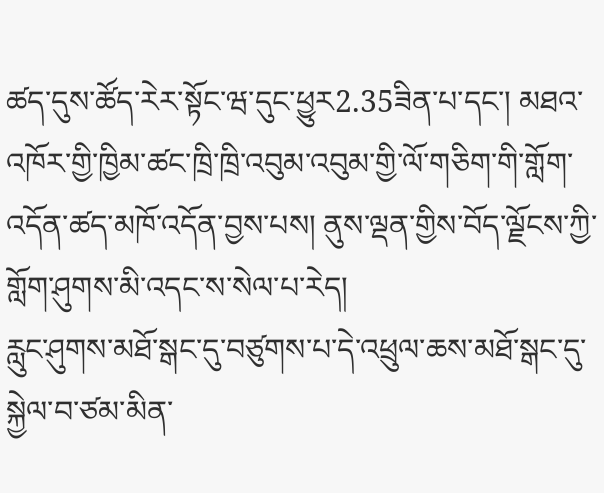ཚད་དུས་ཚོད་རེར་སྟོང་ཝ་དུང་ཕྱུར2.35ཟིན་པ་དང་། མཐའ་འཁོར་གྱི་ཁྱིམ་ཚང་ཁྲི་ཁྲི་འབུམ་འབུམ་གྱི་ལོ་གཅིག་གི་གློག་འདོན་ཚད་མཁོ་འདོན་བྱས་པས། ནུས་ལྡན་གྱིས་བོད་ལྗོངས་ཀྱི་གློག་ཤུགས་མི་འདང་ས་སེལ་པ་རེད།
རླུང་ཤུགས་མཐོ་སྒང་དུ་བཙུགས་པ་དེ་འཕྲུལ་ཆས་མཐོ་སྒང་དུ་སྐྱེལ་བ་ཙམ་མིན་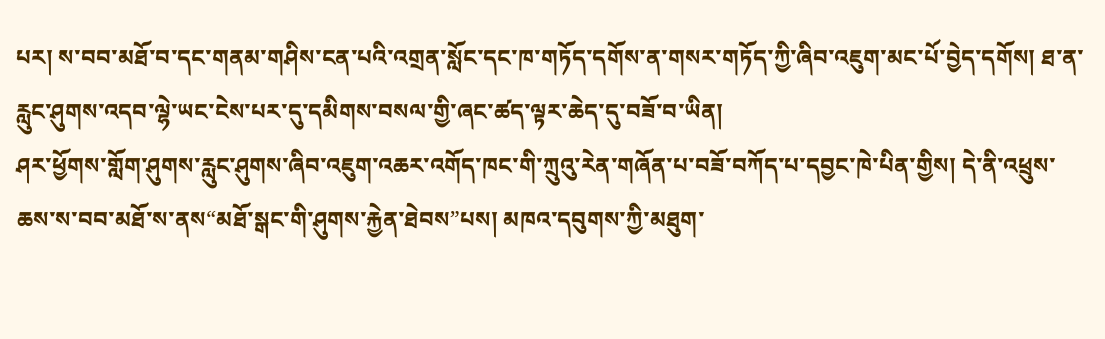པར། ས་བབ་མཐོ་བ་དང་གནམ་གཤིས་ངན་པའི་འགྲན་སློང་དང་ཁ་གཏོད་དགོས་ན་གསར་གཏོད་ཀྱི་ཞིབ་འཇུག་མང་པོ་བྱེད་དགོས། ཐ་ན་རླུང་ཤུགས་འདབ་ལྷེ་ཡང་ངེས་པར་དུ་དམིགས་བསལ་གྱི་ཞང་ཚད་ལྟར་ཆེད་དུ་བཟོ་བ་ཡིན།
ཤར་ཕྱོགས་གློག་ཤུགས་རླུང་ཤུགས་ཞིབ་འཇུག་འཆར་འགོད་ཁང་གི་ཀྲུའུ་རེན་གཞོན་པ་བཟོ་བཀོད་པ་དབྱང་ཁེ་པིན་གྱིས། དེ་ནི་འཕྲུས་ཆས་ས་བབ་མཐོ་ས་ནས“མཐོ་སྒང་གི་ཤུགས་རྐྱེན་ཐེབས”པས། མཁའ་དབུགས་ཀྱི་མཐུག་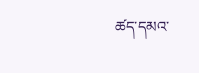ཚད་དམའ་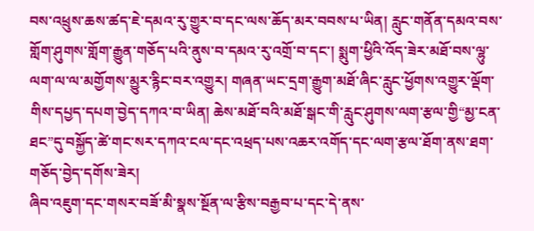བས་འཕྲུས་ཆས་ཚད་ཇེ་དམའ་རུ་གྱུར་བ་དང་ལས་ཆོད་མར་བབས་པ་ཡིན། རླུང་གནོན་དམའ་བས་གློག་ཤུགས་གློག་རྒྱུན་གཅོད་པའི་ནུས་བ་དམའ་རུ་འགྲོ་བ་དང་། སྨུག་ཕྱིའི་འོད་ཟེར་མཐོ་བས་ལྷུ་ལག་ལ་ལ་མགྱོགས་མྱུར་རྙིང་བར་འགྱུར། གཞན་ཡང་དྲག་རྒྱུག་མཐོ་ཞིང་རླུང་ཕྱོགས་འགྱུར་ལྡོག་གིས་དཔྱད་དཔག་བྱེད་དཀའ་བ་ཡིན། ཆེས་མཐོ་བའི་མཐོ་སྒང་གི་རླུང་ཤུགས་ལག་རྩལ་གྱི“མྱ་ངན་ཐང”དུ་བསྐྱོད་ཚེ་གང་སར་དཀའ་ངལ་དང་འཕྲད་པས་འཆར་འགོད་དང་ལག་རྩལ་ཐོག་ནས་ཐག་གཅོད་བྱེད་དགོས་ཟེར།
ཞིབ་འཇུག་དང་གསར་བཟོ་མི་སྣས་སྔོན་ལ་རྩིས་བརྒྱབ་པ་དང་དེ་ནས་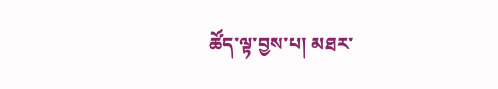ཚོད་ལྟ་བྱས་པ། མཐར་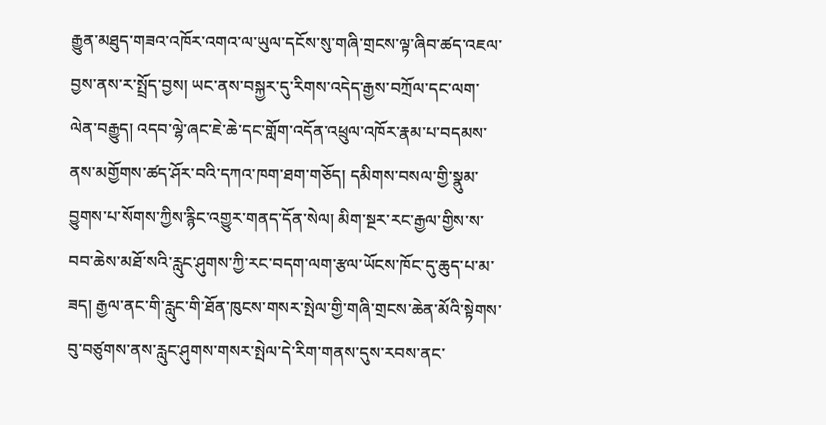རྒྱུན་མཐུད་གཟའ་འཁོར་འགའ་ལ་ཡུལ་དངོས་སུ་གཞི་གྲངས་ལྟ་ཞིབ་ཚད་འཇལ་བྱས་ནས་ར་སྤྲོད་བྱས། ཡང་ནས་བསྐྱར་དུ་རིགས་འདེད་རྒྱས་བཀྲོལ་དང་ལག་ལེན་བརྒྱུད། འདབ་ལྷེ་ཞང་ཇེ་ཆེ་དང་གློག་འདོན་འཕྲུལ་འཁོར་རྣམ་པ་བདམས་ནས་མགྱོགས་ཚད་ཤོར་བའི་དཀའ་ཁག་ཐག་གཅོད། དམིགས་བསལ་གྱི་སྣུམ་བྱུགས་པ་སོགས་ཀྱིས་རྙིང་འགྱུར་གནད་དོན་སེལ། མིག་སྔར་རང་རྒྱལ་གྱིས་ས་བབ་ཆེས་མཐོ་སའི་རླུང་ཤུགས་ཀྱི་རང་བདག་ལག་རྩལ་ཡོངས་ཁོང་དུ་ཆུད་པ་མ་ཟད། རྒྱལ་ནང་གི་རླུང་གི་ཐོན་ཁུངས་གསར་སྤེལ་གྱི་གཞི་གྲངས་ཆེན་མོའི་སྟེགས་བུ་བཙུགས་ནས་རླུང་ཤུགས་གསར་སྤེལ་དེ་རིག་གནས་དུས་རབས་ནང་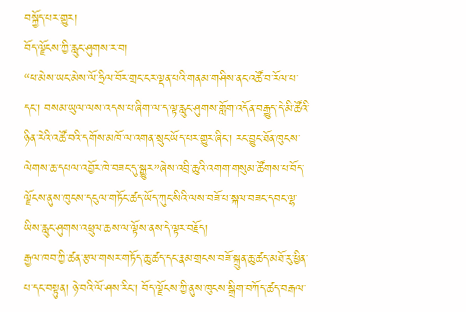བསྐྱོད་པར་གྱུར།
བོད་ལྗོངས་ཀྱི་རླུང་ཤུགས་ར་བ།
“ཕ་མེས་ཡང་མེས་ལོ་ཧྲིལ་བོར་གྲང་ངར་ལྡན་པའི་གནམ་གཤིས་ནང་འཚོ་བ་རོལ་པ་དང་། བསམ་ཡུལ་ལས་འདས་པ་ཞིག་ལ་ད་ལྟ་རླུང་ཤུགས་གློག་འདོན་བརྒྱུད་དེ་མི་ཚོའི་ཉིན་རེའི་འཚོ་བའི་དགོས་མཁོ་ལ་འགན་སྲུང་ཡོད་པར་གྱུར་ཞིང་། རང་བྱུང་ཐོན་ཁུངས་ལེགས་ཆ་དཔལ་འབྱོར་ཁེ་བཟང་དུ་སྒྱུར”ཞེས་འབྲི་ཆུའི་འགག་གསུམ་ཚོགས་པ་བོད་ལྗོངས་ནུས་ཁུངས་དངུལ་གཏོང་ཚད་ཡོད་ཀུང་སིའི་ལས་བཟོ་པ་སྐལ་བཟང་དབང་ལྷ་ཡིས་རླུང་ཤུགས་འཕྲུལ་ཆས་ལ་ལྟོས་ནས་དེ་ལྟར་བརྗོད།
རྒྱལ་ཁབ་ཀྱི་ཚན་རྩལ་གསར་གཏོད་ཆུ་ཚད་དང་རྣམ་གྲངས་བཟོ་སྐྲུན་ཆུ་ཚད་མཐོ་རུ་ཕྱིན་པ་དང་བསྟུན། ཉེ་བའི་ལོ་ཤས་རིང་། བོད་ལྗོངས་ཀྱི་ནུས་ཁུངས་སྒྲིག་བཀོད་ཚད་བརྒལ་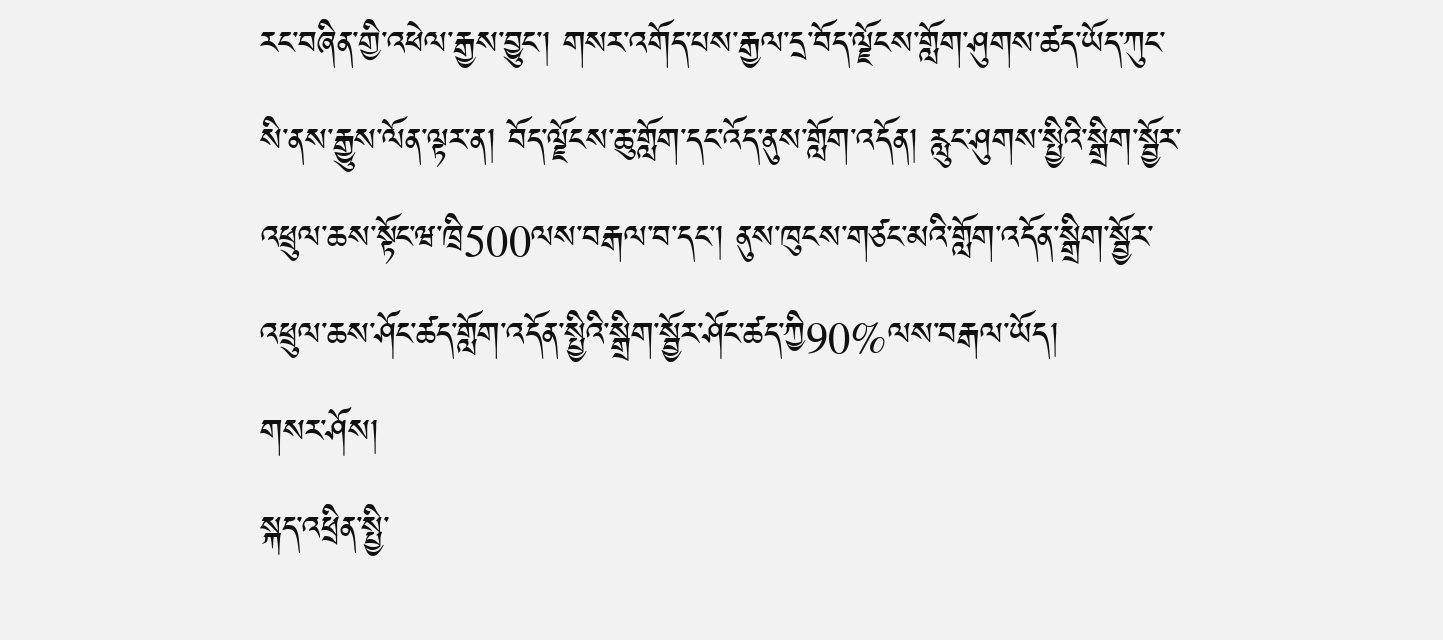རང་བཞིན་གྱི་འཕེལ་རྒྱས་བྱུང་། གསར་འགོད་པས་རྒྱལ་དྲ་བོད་ལྗོངས་གློག་ཤུགས་ཚད་ཡོད་ཀུང་སི་ནས་རྒྱུས་ལོན་ལྟར་ན། བོད་ལྗོངས་ཆུ་གློག་དང་འོད་ནུས་གློག་འདོན། རླུང་ཤུགས་སྤྱིའི་སྒྲིག་སྦྱོར་འཕྲུལ་ཆས་སྟོང་ཝ་ཁྲི500ལས་བརྒལ་བ་དང་། ནུས་ཁུངས་གཙང་མའི་གློག་འདོན་སྒྲིག་སྦྱོར་འཕྲུལ་ཆས་ཤོང་ཚད་གློག་འདོན་སྤྱིའི་སྒྲིག་སྦྱོར་ཤོང་ཚད་ཀྱི90%ལས་བརྒལ་ཡོད།
གསར་ཤོས།
སྐད་འཕྲིན་སྤྱི་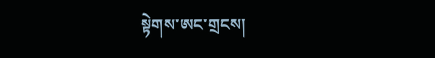སྟེགས་ཨང་གྲངས།